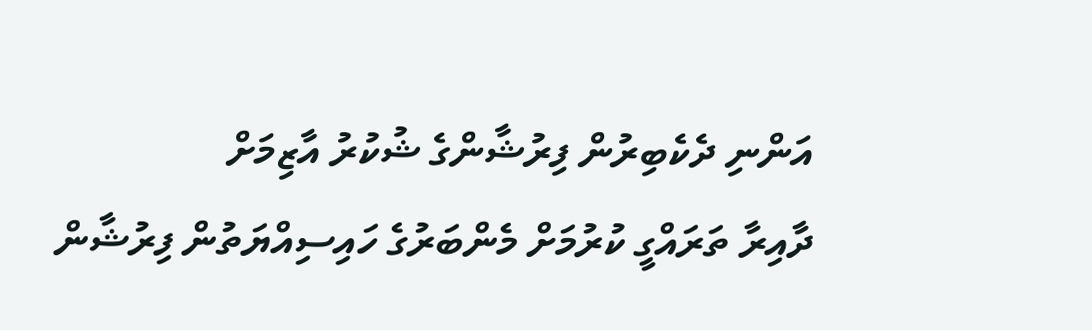އަންނި ދެކެބިރުން ފިރުޝާންގެ ޝުކުރު އާޒިމަށް
ދާއިރާ ތަރައްގީ ކުރުމަށް މެންބަރުގެ ހައިސިއްޔަތުން ފިރުޝާން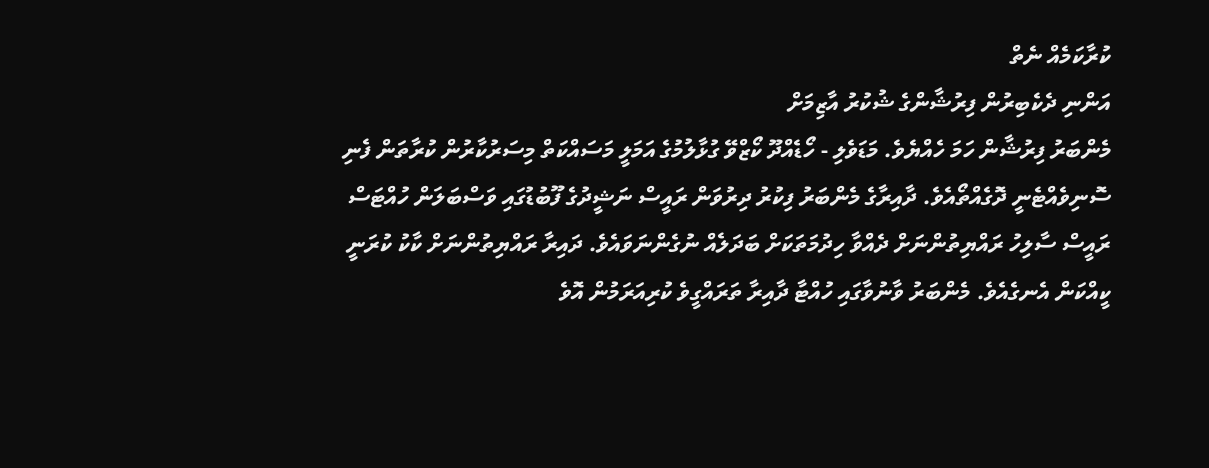ކުރާކަމެއް ނެތް
އަންނި ދެކެބިރުން ފިރުޝާންގެ ޝުކުރު އާޒިމަށް
މެންބަރު ފިރުޝާން ހަމަ ހެއްޔެވެ. މަޑަވެލި - ހޯޑެއްދޫ ކޯޒްވޭ ގުޅާލުމުގެ އަމަލީ މަސައްކަތް މިސަރުކާރުން ކުރާތަން ފެނި ސޮނިވެއްޓެނީ ދޮގެއްތޯއެވެ. ދާއިރާގެ މެންބަރު ފިކުރު ދިރުވަން ރައީސް ނަޝީދުގެ ފޫބުޑުގައި ވަސްބަލަން ހުއްޓަސް ރައީސް ސާލިހު ރައްޔިތުންނަށް ދެއްވާ ހިދުމަތަކަށް ބަދަލެއް ނުގެންނަވައެވެ. ދައިރާ ރައްޔިތުންނަށް ކާކު ކުރަނީ ކީއްކަން އެނގެއެވެ. މެންބަރު ވާނުވާގައި ހުއްޓާ ދާއިރާ ތަރައްގީވެ ކުރިއަރަމުން އޮވެ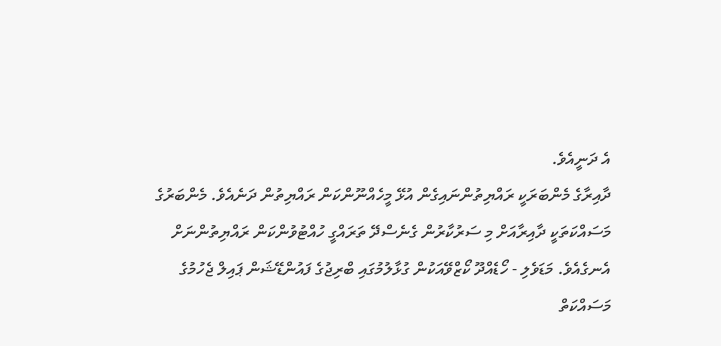އެ ދަނީއެވެ.
ދާއިރާގެ މެންބަރަކީ ރައްޔިތުންނައިގެން އުޅޭ މީހެއްނޫންކަން ރައްޔިތުން ދަނެއެވެ. މެންބަރުގެ މަސައްކަތަކީ ދާއިރާއަށް މި ސަރުކާރުން ގެނެސްދޭ ތަރައްގީ ހުއްޓުވުންކަން ރައްޔިތުންނަށް އެނގެއެވެ. މަޑަވެލި - ހޯޑެއްދޫ ކޯޒްވޭއަކުން ގުޅާލުމުގައި ބްރިޖުގެ ފައުންޑޭޝަން ޕައިލް ޖެހުމުގެ މަސައްކަތް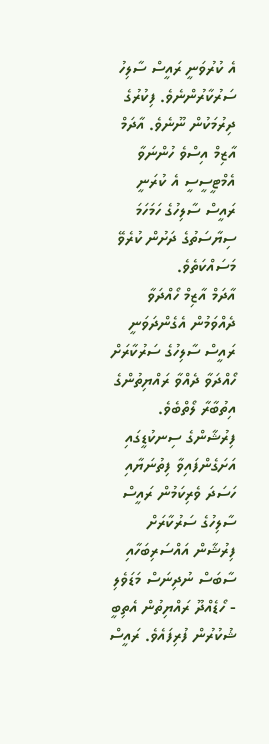އެ ކުރުވަނީ ރައީސް ސާލިހު ސަރުކާރުންނެވެ. ފިކުރުގެ ދިރުމަކުން ނޫނެވެ. އާދަމް އާޒިމް އިސްވެ ހުންނަވާ އެމްޓީސީސީ އެ ކުރަނީ ރައީސް ސާލިހުގެ ހަމަހަމަ ސިޔާސަތުގެ ދަށުން ކުރެވޭ މަސައްކަތެވެ.
އާދަމް އާޒިމް ހޯއްދަވާ ދެއްވަމުން އެގެންދަވަނީ ރައީސް ސާލިހުގެ ސަރުކާރަށް ހޯއްދަވާ ދެއްވާ ރައްޔިތުންގެ އިތުބާރާ ލޯތްބެވެ. ފިރުޝާންގެ ސިނކުޑީގައި އަށަގެންފައިވާ ފިތުނަޔާއި ހަސަދަ ވެރިކަމުން ރައީސް ސާލިހުގެ ސަރުކާރަށް ފިރުޝާން އައްސަރިބަހާއި ސާބަސް ނުދިނަސް މަޑަވެލި - ހޯޑެއްދޫ ރައްޔިތުން އެތިބީ ޝުކުރުން ފުރިފައެވެ. ރައީސް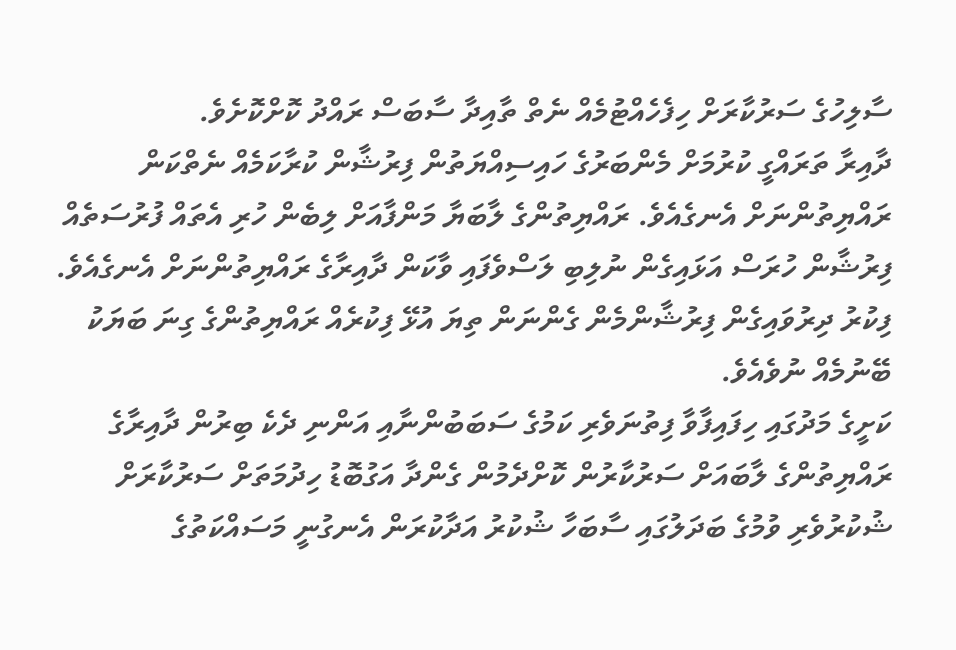ސާލިހުގެ ސަރުކާރަށް ހިފެހެއްޓުމެއް ނެތް ތާއިދާ ސާބަސް ރައްދު ކޮށްކޮށެވެ.
ދާއިރާ ތަރައްގީ ކުރުމަށް މެންބަރުގެ ހައިސިއްޔަތުން ފިރުޝާން ކުރާކަމެއް ނެތްކަން ރައްޔިތުންނަށް އެނގެއެވެ. ރައްޔިތުންގެ ލާބަޔާ މަންފާއަށް ލިބެން ހުރި އެތައް ފުރުސަތެއް ފިރުޝާން ހުރަސް އަޅައިގެން ނުލިބި ލަސްވެފައި ވާކަން ދާއިރާގެ ރައްޔިތުންނަށް އެނގެއެވެ. ފިކުރު ދިރުވައިގެން ފިރުޝާންމެން ގެންނަން ތިޔަ އުޅޭ ފިކުރެއް ރައްޔިތުންގެ ގިނަ ބަޔަކު ބޭނުމެއް ނުވެއެވެ.
ކަށީގެ މަދުގައި ހިފައިފާވާ ފިތުނަވެރި ކަމުގެ ސަބަބުންނާއި އަންނި ދެކެ ބިރުން ދާއިރާގެ ރައްޔިތުންގެ ލާބައަށް ސަރުކާރުން ކޮށްދެމުން ގެންދާ އަގުބޮޑު ހިދުމަތަށް ސަރުކާރަށް ޝުކުރުވެރި ވުމުގެ ބަދަލުގައި ސާބަހާ ޝުކުރު އަދާކުރަން އެނގުނީ މަސައްކަތުގެ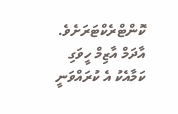ކޮންޓްރެކްޓަރަށެވެ. އާދަމް އާޒިމް ހީވަގި ކަމާއެކު އެ ކުރައްވަނީ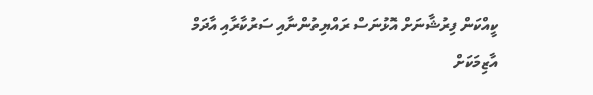ކީއްކަން ފިރުޝާނަށް އޮޅުނަސް ރައްޔިތުންނާއި ސަރުކާރާއި އާދަމް އާޒިމަކަށް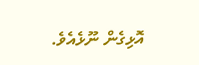އޮޅިގެން ނޫޅެއެވެ.